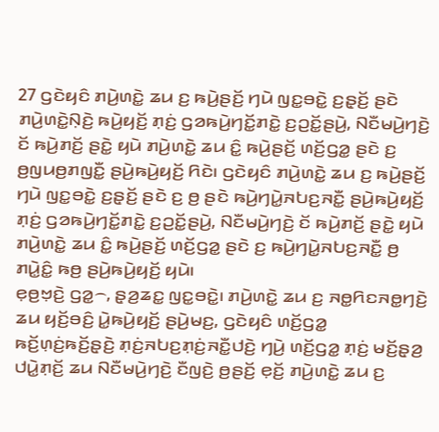27 ꤞꤢꤧꤟꤢꤨ ꤊꤣꤧ꤬ꤛꤢꤧ꤭ ꤘꤣ ꤢ꤬ ꤒꤣꤧ꤬ꤔꤢꤩ꤬ ꤚꤣꤧ ꤜꤢ꤭ꤋꤢꤧ꤭ ꤢ꤬ꤔ꤫ꤢꤩ꤬ ꤔꤢꤧ ꤊꤣꤧ꤬ꤛꤢꤧ꤭ꤡ꤫ꤢꤧ꤬ ꤒꤣꤧ꤬ꤟꤢꤩ꤬ ꤊ꤫ꤢꤦ꤬ ꤞꤤꤒꤣꤧ꤬ꤚꤢꤩ꤭ꤊꤢꤧ꤭ ꤢ꤬ꤑꤢꤩ꤭ꤔꤣꤧ꤬, ꤡꤢꤪꤗꤣꤧ꤬ꤚꤢꤧ꤬ ꤢꤩ ꤒꤣꤧ꤬ꤊꤢꤩ꤬ ꤔꤢꤧ꤭ ꤟꤣꤧ ꤊꤣꤧ꤬ꤛꤢꤧ꤭ ꤘꤣ ꤢꤨ꤭ ꤒꤣꤧ꤬ꤔꤢꤩ꤬ ꤛꤢꤩ꤬ꤞꤤ꤭ ꤔꤢꤧ ꤢ꤬ ꤥ꤬ꤜꤣꤥ꤬ꤊꤜꤢꤪ꤭ ꤔꤣꤧ꤬ꤒꤣꤧ꤬ꤟꤢꤩ꤬ ꤖꤢꤧ꤯ ꤞꤢꤧꤟꤢꤨ ꤊꤣꤧ꤬ꤛꤢꤧ꤭ ꤘꤣ ꤢ꤬ ꤒꤣꤧ꤬ꤔꤢꤩ꤬ ꤚꤣꤧ ꤜꤢ꤭ꤋꤢꤧ꤭ ꤢ꤬ꤔ꤫ꤢꤩ꤬ ꤔꤢꤧ ꤢ꤬ ꤥ꤬ ꤔꤢꤧ ꤒꤣꤧ꤬ꤚꤣꤧ꤭ꤏꤝꤢ꤬ꤏꤢꤪ꤭ ꤔꤣꤧ꤬ꤒꤣꤧ꤬ꤟꤢꤩ꤬ ꤊ꤫ꤢꤦ꤬ ꤞꤤꤒꤣꤧ꤬ꤚꤢꤩ꤭ꤊꤢꤧ꤭ ꤢ꤬ꤑꤢꤩ꤭ꤔꤣꤧ꤬, ꤡꤢꤪꤗꤣꤧ꤬ꤚꤢꤧ꤬ ꤢꤩ ꤒꤣꤧ꤬ꤊꤢꤩ꤬ ꤔꤢꤧ꤭ ꤟꤣꤧ ꤊꤣꤧ꤬ꤛꤢꤧ꤭ ꤘꤣ ꤢꤨ꤭ ꤒꤣꤧ꤬ꤔꤢꤩ꤬ ꤛꤢꤩ꤬ꤞꤤ꤭ ꤔꤢꤧ ꤢ꤬ ꤒꤣꤧ꤬ꤚꤣꤧ꤭ꤏꤝꤢ꤬ꤏꤢꤪ꤭ ꤥ꤬ ꤊꤣꤧ꤭ꤢꤨ꤭ ꤒꤥ꤬ ꤔꤣꤧ꤬ꤒꤣꤧ꤬ꤟꤢꤩ꤬ ꤟꤣꤧ꤯
ꤕ꤫ꤥ꤬ꤠ꤫ꤢꤧ꤬ ꤞꤤ꤭꤮, ꤔ꤫ꤤ꤬ꤘꤢ꤭ ꤜꤢ꤭ꤋꤢꤧ꤭꤯ ꤊꤣꤧ꤬ꤛꤢꤧ꤭ ꤘꤣ ꤢ꤬ ꤏꤥ꤭ꤖꤢꤏꤥ꤭ꤚꤢꤧ꤬ ꤘꤣ ꤟꤢꤩ꤬ꤋꤢꤨ꤬ ꤣꤧ꤭ꤒꤣꤧ꤬ꤟꤢꤩ꤬ ꤔꤣꤧ꤬ꤗꤢ꤬, ꤞꤢꤧꤟꤢꤨ ꤛꤢꤩ꤬ꤞꤤ꤭ ꤒꤢꤩ꤬ꤛ꤫ꤢꤦ꤬ꤒꤢꤩ꤬ꤔ꤫ꤢꤧ꤬ ꤊ꤫ꤢꤦ꤬ꤏꤝꤢ꤬ꤊ꤫ꤢꤦ꤬ꤏꤢꤪ꤭ꤓꤢꤧ꤬ ꤚꤣꤧ꤬ ꤛꤢꤩ꤬ꤞꤤ꤭ ꤊ꤫ꤢꤦ꤬ ꤗꤢꤩ꤬ꤔ꤫ꤤ꤬ ꤓꤣꤧ꤭ꤊ꤫ꤢꤩ꤬ ꤘꤣ ꤡꤢꤪꤗꤣꤧ꤬ꤚꤢꤧ꤬ ꤢꤪꤜꤢꤧ꤬ ꤥ꤬ꤔꤢꤩ꤬ ꤕ꤫ꤢꤩ꤬ ꤊꤣꤧ꤬ꤛꤢꤧ꤭ ꤘꤣ ꤢ꤬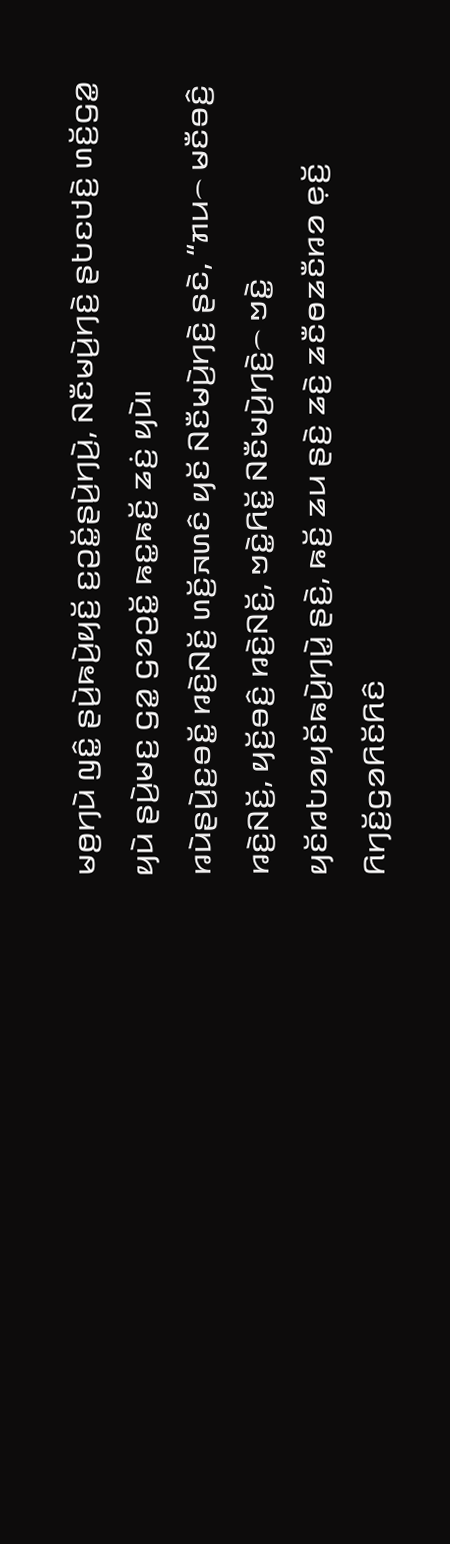ꤗꤥ꤬ꤚꤣꤧ ꤜꤢꤨ꤭ ꤔꤣꤧ꤬ꤒꤣꤧ꤬ꤟꤢꤩ꤬ ꤢ꤬ꤑꤢꤩ꤭ꤔꤣꤧ꤬ꤚꤣꤧ꤬, ꤡꤢꤪꤗꤣꤧ꤬ꤚꤢꤧ꤬ ꤔꤝꤢꤓꤢꤧ꤬ ꤛꤢꤩ꤬ꤞꤤ꤭ ꤟꤣꤧ ꤔꤣꤧ꤬ꤗꤢ꤬ ꤞꤤ꤭ ꤞꤤꤑꤢꤩ꤭ ꤒꤢ꤭ꤒꤢꤩ꤬ ꤘꤢꤦ꤬ ꤟꤣꤧ꤯
ꤙꤣꤧꤔꤣꤧ꤬ꤢ꤬ꤋꤢꤩ꤭ ꤙꤢꤧ꤬ꤡꤢꤩ꤬ ꤛꤢꤩ꤬ꤏꤛꤢꤨ ꤟꤢꤩ ꤡꤢꤪꤗꤣꤧ꤬ꤚꤢꤧ꤬ ꤔꤢꤧ, “ꤊꤣ꤮ ꤗꤢꤪꤋꤢꤨ꤬ ꤙꤢꤧ꤬ꤡꤢꤩ꤬, ꤟꤢꤩ꤬ꤋꤢꤨ꤬ ꤙꤢꤧ꤬ꤡꤢꤩ꤬, ꤠꤢꤧ꤭ꤖꤢꤩ꤭ ꤡꤢꤪꤗꤣꤧ꤬ꤚꤢꤧ꤬꤮ ꤠꤢꤧ꤭ ꤟꤢꤩꤙꤝꤤꤟꤢꤩꤒꤣꤧ꤬ꤚꤣꤧ꤭ ꤔꤢꤧ꤬, ꤒꤢꤩ꤬ ꤘꤣ ꤔꤢꤧ꤬ ꤘꤢꤧ꤬ ꤘꤢꤪꤥꤘꤢꤪꤙꤤ ꤕ꤫ꤢꤩ꤬ ꤖꤚꤢꤩ꤬ꤞꤤꤖꤢꤩꤖꤢꤨ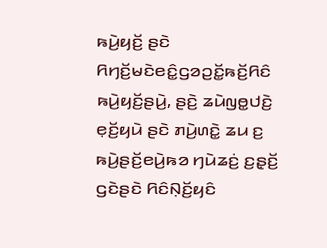ꤒꤣꤧ꤬ꤟꤢꤩ꤬ ꤔꤢꤧ ꤖꤚꤢꤩ꤬ꤗꤢꤧꤕꤢꤨ꤭ꤞꤤꤑꤢꤩ꤭ꤒꤢꤩ꤬ꤖꤢꤨ ꤒꤣꤧ꤬ꤟꤢꤩ꤬ꤔꤣꤧ꤬, ꤔꤢꤧ꤬ ꤘꤣꤧꤜꤥ꤭ꤓꤢꤧ꤬ ꤕ꤫ꤢꤩ꤬ꤟꤣꤧ ꤔꤢꤧ ꤊꤣꤧ꤬ꤛꤢꤧ꤭ ꤘꤣ ꤢ꤬ ꤒꤣꤧ꤬ꤔꤢꤩ꤬ꤕꤣꤧ꤬ꤒꤤ ꤚꤣꤧꤘꤢꤦ꤬ ꤢ꤬ꤔ꤫ꤢꤩ꤬ ꤞꤢꤧꤔꤢꤧ ꤖꤢꤨꤡ꤫ꤢꤩ꤬ꤟꤢꤨ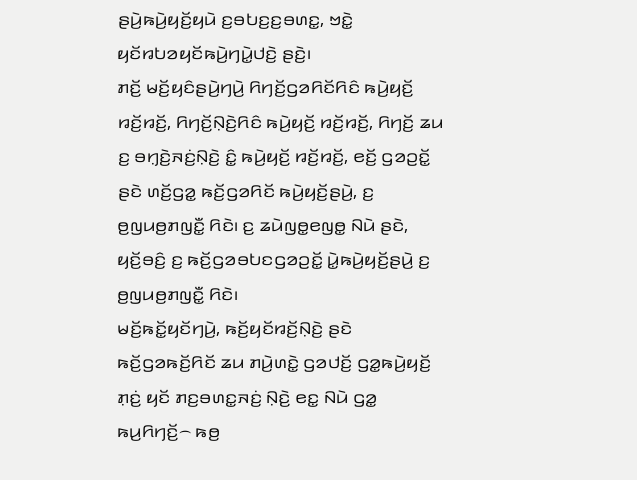ꤔꤣꤧ꤬ꤒꤣꤧ꤬ꤟꤢꤩ꤬ꤟꤣꤧ ꤢ꤬ꤋꤝꤢ꤬ꤢ꤬ꤋꤛꤢ꤭, ꤠꤢꤧ꤭ ꤟꤢꤩꤙꤝꤤꤟꤢꤩꤒꤣꤧ꤬ꤚꤣꤧ꤭ꤓꤢꤧ꤬ ꤔꤢꤧ꤬꤯
ꤊꤢꤩ꤬ ꤗꤢꤩ꤬ꤟꤢꤨꤔꤣꤧ꤬ꤚꤣꤧ꤬ ꤖꤚꤢꤩ꤬ꤞꤤꤖꤢꤩꤖꤢꤨ ꤒꤣꤧ꤬ꤟꤢꤩ꤬ ꤙꤢꤩ꤬ꤙꤢꤩ꤬, ꤖꤚꤢꤩ꤬ꤡ꤫ꤢꤧ꤬ꤖꤢꤨ ꤒꤣꤧ꤬ꤟꤢꤩ꤬ ꤙꤢꤩ꤬ꤙꤢꤩ꤬, ꤖꤚꤢꤩ꤬ ꤘꤣ ꤢ꤬ ꤋꤚ꤫ꤢꤧ꤬ꤏꤢꤦ꤬ꤡ꤫ꤢꤧ꤬ ꤢꤨ꤭ ꤒꤣꤧ꤬ꤟꤢꤩ꤬ ꤙꤢꤩ꤬ꤙꤢꤩ꤬, ꤕꤢꤩ꤬ ꤞꤤꤑꤢꤩ꤭ ꤔꤢꤧ ꤛꤢꤩ꤬ꤞꤤ꤭ ꤒꤢꤩ꤬ꤞꤤꤖꤢꤩ ꤒꤣꤧ꤬ꤟꤢꤩ꤬ꤔꤣꤧ꤬, ꤢ꤬ ꤥ꤬ꤜꤣꤥ꤬ꤊꤜꤢꤪ꤭ ꤖꤢꤧ꤯ ꤢ꤬ ꤘꤣꤧꤜꤥ꤭ꤕꤜꤥ꤭ ꤡꤣꤧ ꤔꤢꤧ, ꤟꤢꤩ꤬ꤋꤢꤨ꤬ ꤢ꤬ ꤒꤢꤩ꤬ꤞꤤꤋꤝꤢꤞꤤꤑꤢꤩ꤭ ꤣꤧ꤭ꤒꤣꤧ꤬ꤟꤢꤩ꤬ꤔꤣꤧ꤬ ꤢ꤬ ꤥ꤬ꤜꤣꤥ꤬ꤊꤜꤢꤪ꤭ ꤖꤢꤧ꤯
ꤗꤢꤩ꤬ꤒꤢꤩ꤭ꤟꤢꤩꤚꤣꤧ꤬, ꤒꤢꤩ꤬ꤟꤢꤩꤙꤢꤩ꤬ꤡ꤫ꤢꤧ꤬ ꤔꤢꤧ ꤒꤢꤩ꤬ꤞꤤꤒꤢꤩ꤬ꤖꤢꤩ ꤘꤣ ꤊꤣꤧ꤬ꤛꤢꤧ꤭ ꤞꤤꤓꤢꤩ꤬ ꤞꤤ꤭ꤒꤣꤧ꤬ꤟꤢꤩ꤬ ꤊ꤫ꤢꤦ꤬ ꤟꤢꤩ ꤊꤢ꤬ꤋꤛꤢ꤭ꤏꤢꤦ꤬ ꤡ꤫ꤢꤧ꤬ ꤕꤢ꤭ ꤡꤣꤧ ꤞꤤ꤭ ꤒꤣ꤬ꤖꤚꤢꤩ꤬꤮ ꤒꤥ꤬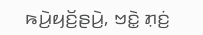ꤒꤣꤧ꤬ꤟꤢꤩ꤬ꤔꤣꤧ꤬, ꤠꤢꤧ꤭ ꤊ꤫ꤢꤦ꤬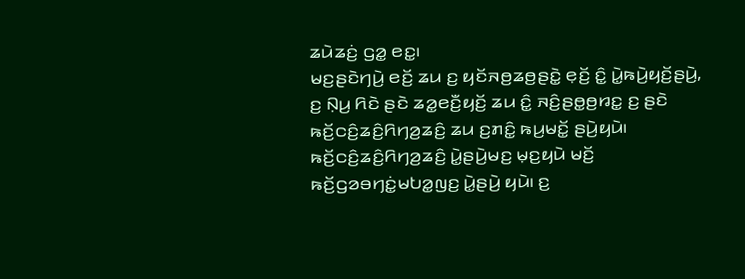ꤘꤣꤧꤘꤢꤦ꤬ ꤞꤤ꤭ ꤕꤢ꤭꤯
ꤗꤢ꤬ꤔꤢꤧꤚꤣꤧ꤬ ꤕꤢꤩ꤬ ꤘꤣ ꤢ꤬ ꤟꤢꤩꤏꤥ꤬ꤘꤥ꤬ꤔꤢꤧ꤭ ꤕ꤫ꤢꤩ꤬ ꤢꤨ꤭ ꤣꤧ꤭ꤒꤣꤧ꤬ꤟꤢꤩ꤬ꤔꤣꤧ꤬, ꤢ꤬ ꤡ꤫ꤣ꤬ ꤖꤢꤧ ꤔꤢꤧ ꤘꤤ꤭ꤕꤢꤪ꤬ꤟꤢꤩ꤬ ꤘꤣ ꤢꤨ꤭ ꤏꤢꤨ꤬ꤔꤥ꤭ꤥ꤬ꤙꤢ꤭ ꤢ꤬ ꤔꤢꤧ ꤒꤢꤩ꤬ꤍꤢꤨ꤬ꤘꤢꤨ꤬ꤖꤚꤤ꤬ꤘꤢꤨ꤬ ꤘꤣ ꤢ꤬ꤊꤢꤨ꤭ ꤒꤣ꤬ꤗꤢꤩ꤭ ꤔꤣꤧ꤬ꤟꤣꤧ꤯ ꤒꤢꤩ꤬ꤍꤢꤨ꤬ꤘꤢꤨ꤬ꤖꤚꤤ꤬ꤘꤢꤨ꤬ ꤣꤧ꤭ꤔꤣꤧ꤬ꤗꤢ꤬ ꤗ꤫ꤢ꤬ꤟꤣꤧ ꤗꤢꤩ꤬ ꤒꤢꤩ꤬ꤞꤤꤋꤚꤢꤦ꤭ꤗꤝꤤ꤭ꤜꤢ꤬ ꤣꤧ꤭ꤔꤣꤧ꤬ ꤟꤣꤧ꤯ ꤢ꤬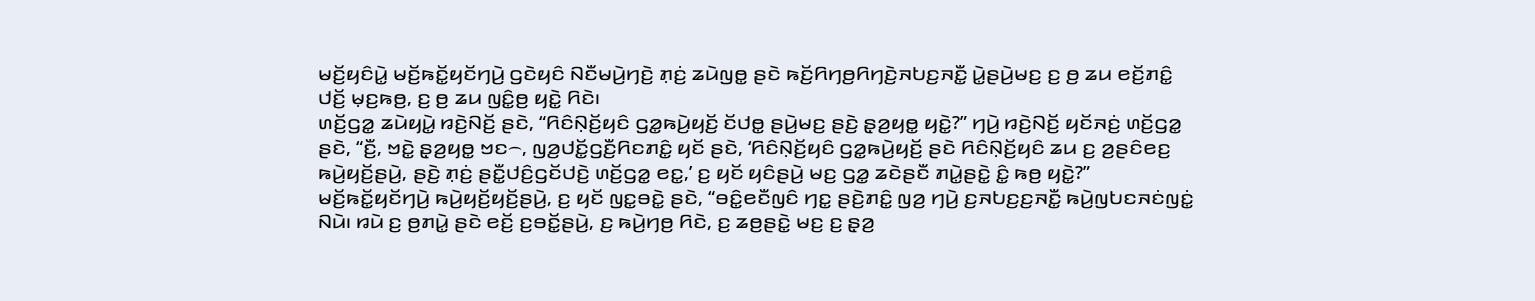ꤗꤢꤩ꤬ꤟꤢꤨꤣꤧ꤭ ꤗꤢꤩ꤬ꤒꤢꤩ꤭ꤟꤢꤩꤚꤣꤧ꤬ ꤞꤢꤧꤟꤢꤨ ꤡꤢꤪꤗꤣꤧ꤬ꤚꤢꤧ꤬ ꤊ꤫ꤢꤦ꤬ ꤘꤣꤧꤜꤥ꤭ ꤔꤢꤧ ꤒꤢꤩ꤬ꤖꤚꤥ꤬ꤖꤚꤢꤧ꤬ꤏꤝꤢ꤬ꤏꤢꤪ꤭ ꤣꤧ꤭ꤔꤣꤧ꤬ꤗꤢ꤬ ꤢ꤬ ꤥ꤬ ꤘꤣ ꤕꤢꤩ꤬ꤊꤢꤨ꤭ ꤓꤢꤩ꤬ ꤗ꤫ꤢ꤬ꤒꤥ꤬, ꤢ꤬ ꤥ꤬ ꤘꤣ ꤜꤢꤨ꤭ꤥ꤬ ꤟꤢꤧ꤭ ꤖꤢꤧ꤯
ꤛꤢꤩ꤬ꤞꤤ꤭ ꤘꤣꤧꤟꤣꤧ꤭ ꤙꤢꤧ꤬ꤡꤢꤩ꤬ ꤔꤢꤧ, “ꤖꤢꤨꤡ꤫ꤢꤩ꤬ꤟꤢꤨ ꤞꤤ꤭ꤒꤣꤧ꤬ꤟꤢꤩ꤬ ꤢꤩꤓꤥ꤭ ꤔꤣꤧ꤬ꤗꤢ꤬ ꤔꤢꤧ꤬ ꤔ꤫ꤤ꤬ꤟꤥ꤭ ꤟꤢꤧ꤭?” ꤚꤣꤧ꤬ ꤙꤢꤧ꤬ꤡꤢꤩ꤬ ꤟꤢꤩꤏꤢꤦ꤬ ꤛꤢꤩ꤬ꤞꤤ꤭ ꤔꤢꤧ, “ꤢꤪ꤬, ꤠꤢꤧ꤭ ꤔ꤫ꤤ꤬ꤟꤥ꤭ ꤠꤢ꤮, ꤜꤤ꤬ꤓꤢꤩ꤭ꤞꤢꤪ꤬ꤖꤢꤊꤢꤨ꤭ ꤟꤢꤩ ꤔꤢꤧ, ‘ꤖꤢꤨꤡ꤫ꤢꤩ꤬ꤟꤢꤨ ꤞꤤ꤭ꤒꤣꤧ꤬ꤟꤢꤩ꤬ ꤔꤢꤧ ꤖꤢꤨꤡ꤫ꤢꤩ꤬ꤟꤢꤨ ꤘꤣ ꤢ꤬ ꤤ꤬ꤔꤢꤨꤕꤢ꤬ ꤒꤣꤧ꤬ꤟꤢꤩ꤬ꤔꤣꤧ꤬, ꤔꤢꤧ꤬ ꤊ꤫ꤢꤦ꤬ ꤔꤢꤪ꤭ꤓꤢꤨ꤬ꤞꤢꤩꤓꤢꤧ꤬ ꤛꤢꤩ꤬ꤞꤤ꤭ ꤕꤢ꤭,’ ꤢ꤬ ꤟꤢꤩ ꤟꤢꤨꤔꤣꤧ꤬ ꤗꤢ꤬ ꤞꤤ꤭ ꤘꤢꤧꤔꤢꤪ ꤊꤣꤧ꤭ꤔꤢꤧ꤭ ꤢꤨ꤭ ꤒꤥ꤬ ꤟꤢꤧ꤭?”
ꤗꤢꤩ꤬ꤒꤢꤩ꤭ꤟꤢꤩꤚꤣꤧ꤬ ꤒꤣꤧ꤬ꤟꤢꤩ꤬ꤟꤢꤩ꤬ꤔꤣꤧ꤬, ꤢ꤬ ꤟꤢꤩ ꤜꤢ꤭ꤋꤢꤧ꤭ ꤔꤢꤧ, “ꤋꤢꤨ꤭ꤕꤢꤪꤜꤢꤨ ꤚꤢ꤭ ꤔꤢꤧ꤬ꤊꤢꤨ꤭ ꤜꤤ꤬ ꤚꤣꤧ꤬ ꤢ꤬ꤏꤝꤢ꤬ꤢ꤬ꤏꤢꤪ꤭ ꤒꤣꤧ꤬ꤜꤝꤢꤏꤢꤦꤜꤢꤦ꤭ ꤡꤣꤧ꤯ ꤙꤣꤧ ꤢ꤬ ꤥ꤬ꤊꤣꤧ꤭ ꤔꤢꤧ ꤕꤢꤩ꤬ ꤢ꤬ꤋꤢꤩ꤭ꤔꤣꤧ꤬, ꤢ꤬ ꤒꤣꤧ꤬ꤚꤥ꤬ ꤖꤢꤧ, ꤢ꤬ ꤘꤥ꤬ꤔꤢꤧ꤭ ꤗꤢ꤬ ꤢ꤬ ꤔ꤫ꤤ꤬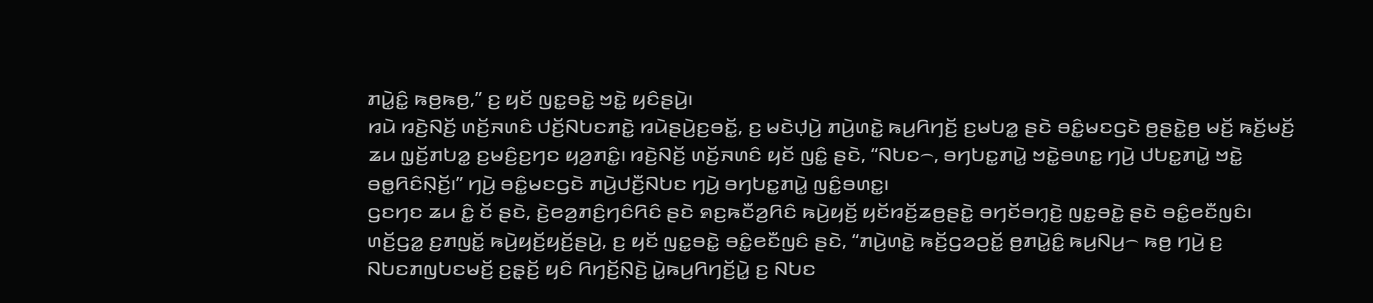ꤊꤣꤧ꤭ꤢꤨ꤭ ꤒꤥ꤬ꤒꤥ꤬,” ꤢ꤬ ꤟꤢꤩ ꤜꤢ꤭ꤋꤢꤧ꤭ ꤠꤢꤧ꤭ ꤟꤢꤨꤔꤣꤧ꤬꤯
ꤙꤣꤧ ꤙꤢꤧ꤬ꤡꤢꤩ꤬ ꤛꤢꤩ꤬ꤏꤛꤢꤨ ꤓꤢꤩ꤬ꤡꤝꤢꤊꤢꤧ꤭ ꤙꤣꤧꤔꤣꤧ꤬ꤢ꤬ꤋꤢꤩ꤭, ꤢ꤬ ꤗꤢꤧꤓ꤫ꤣꤧ꤬ ꤊꤣꤧ꤬ꤛꤢꤧ꤭ ꤒꤣ꤬ꤖꤚꤢꤩ꤬ ꤢ꤬ꤗꤝꤤ꤭ ꤔꤢꤧ ꤋꤢꤨ꤭ꤗꤢꤞꤢꤧ ꤥ꤬ꤔꤢꤧ꤭ꤥ꤬ ꤗꤢꤩ꤬ ꤒꤢꤩ꤬ꤗꤢꤩ꤬ ꤘꤣ ꤜ꤫ꤢꤩ꤬ꤊꤝꤤ꤭ ꤢ꤬ꤗꤢꤨ꤬ꤢ꤬ꤚꤢ ꤟꤤ꤬ꤊꤢꤨ꤭꤯ ꤙꤢꤧ꤬ꤡꤢꤩ꤬ ꤛꤢꤩ꤬ꤏꤛꤢꤨ ꤟꤢꤩ ꤜꤢꤨ꤭ ꤔꤢꤧ, “ꤡꤝꤢ꤮, ꤋꤚꤝꤢ꤭ꤊꤣꤧ꤭ ꤠꤢꤧ꤭ꤋꤛꤢ꤭ ꤚꤣꤧ꤬ ꤓꤝꤢ꤭ꤊꤣꤧ꤭ ꤠꤢꤧ꤭ ꤋꤥ꤭ꤖꤢꤨꤡ꤫ꤢꤩ꤬꤯” ꤚꤣꤧ꤬ ꤋꤢꤨ꤭ꤗꤢꤞꤢꤧ ꤊꤣꤧ꤬ꤓꤢꤪ꤬ꤡꤝꤢ ꤚꤣꤧ꤬ ꤋꤚꤝꤢ꤭ꤊꤣꤧ꤭ ꤜꤢꤨ꤭ꤋꤛꤢ꤭꤯
ꤞꤢꤚꤢ ꤘꤣ ꤢꤨ꤭ ꤢꤩ ꤔꤢꤧ, ꤢꤧ꤬ꤕꤤ꤬ꤊꤢꤨ꤬ꤚꤢꤨꤖꤢꤨ ꤔꤢꤧ ꤎꤢ꤬ꤒꤢꤪꤤ꤬ꤖꤢꤨ ꤒꤣꤧ꤬ꤟꤢꤩ꤬ ꤟꤢꤩꤙꤢꤩ꤬ꤘꤥ꤬ꤔꤢꤧ꤭ ꤋꤚꤢꤩꤋꤚ꤫ꤢꤧ꤬ ꤜꤢ꤭ꤋꤢꤧ꤭ ꤔꤢꤧ ꤋꤢꤨ꤭ꤕꤢꤪꤜꤢꤨ꤯ ꤛꤢꤩ꤬ꤞꤤ꤭ ꤢ꤬ꤊꤜꤢꤩ꤭ ꤒꤣꤧ꤬ꤟꤢꤩ꤬ꤟꤢꤩ꤬ꤔꤣꤧ꤬, ꤢ꤬ ꤟꤢꤩ ꤜꤢ꤭ꤋꤢꤧ꤭ ꤋꤢꤨ꤭ꤕꤢꤪꤜꤢꤨ ꤔꤢꤧ, “ꤊꤣꤧ꤬ꤛꤢꤧ꤭ ꤒꤢꤩ꤬ꤞꤤꤑꤢꤩ꤭ ꤥ꤬ꤊꤣꤧ꤭ꤢꤨ꤭ ꤒꤣ꤬ꤡꤣ꤬꤮ ꤒꤥ꤬ ꤚꤣꤧ꤬ ꤢ꤬ ꤡꤝꤢꤊꤜꤝꤢꤗꤢꤩ꤬ ꤢ꤬ꤔ꤫ꤢꤩ꤬ ꤟꤢꤨ ꤖꤚꤢꤩ꤬ꤡ꤫ꤢꤧ꤬ ꤣꤧ꤭ꤒꤣ꤬ꤖꤚꤢꤩ꤬ꤣꤧ꤭ ꤢ꤬ ꤡꤝꤢ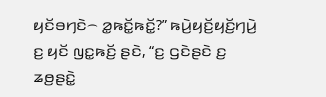ꤟꤢꤩꤋꤚꤢꤧ꤮ ꤤ꤭ꤒꤢꤩ꤭ꤒꤢꤩ꤭?” ꤒꤣꤧ꤬ꤟꤢꤩ꤬ꤟꤢꤩ꤬ꤚꤣꤧ꤬ ꤢ꤬ ꤟꤢꤩ ꤜꤢ꤭ꤒꤢꤩ꤬ ꤔꤢꤧ, “ꤢ꤬ ꤞꤢꤧꤔꤢꤧ ꤢ꤬ ꤘꤥ꤬ꤔꤢꤧ꤭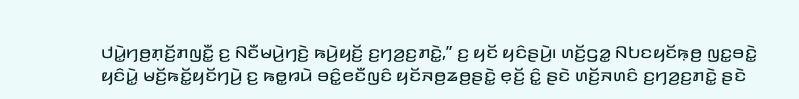ꤓꤣꤧ꤭ꤚꤥ꤬ꤊ꤫ꤢꤩ꤬ꤊꤜꤢꤪ꤭ ꤢ꤬ ꤡꤢꤪꤗꤣꤧ꤬ꤚꤢꤧ꤬ ꤒꤣꤧ꤬ꤟꤢꤩ꤬ ꤢ꤬ꤚꤤ꤬ꤢ꤬ꤊꤢꤧ꤭,” ꤢ꤬ ꤟꤢꤩ ꤟꤢꤨꤔꤣꤧ꤬꤯ ꤛꤢꤩ꤬ꤞꤤ꤭ ꤡꤝꤢꤟꤢꤩꤒ꤫ꤥ꤬ ꤜꤢ꤭ꤋꤢꤧ꤭ ꤟꤢꤨꤣꤧ꤭ ꤗꤢꤩ꤬ꤒꤢꤩ꤭ꤟꤢꤩꤚꤣꤧ꤬ ꤢ꤬ ꤒꤥ꤭ꤙꤣꤧ ꤋꤢꤨ꤭ꤕꤢꤪꤜꤢꤨ ꤟꤢꤩꤏꤥ꤬ꤘꤥ꤬ꤔꤢꤧ꤭ ꤕ꤫ꤢꤩ꤬ ꤢꤨ꤭ ꤔꤢꤧ ꤛꤢꤩ꤬ꤏꤛꤢꤨ ꤢ꤬ꤚꤤ꤬ꤢ꤬ꤊꤢꤧ꤭ ꤔꤢꤧ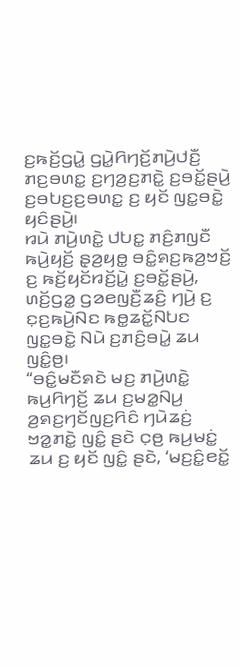ꤢ꤬ꤒꤢꤩ꤬ꤞꤣꤧ꤭ ꤞꤣꤧ꤭ꤖꤚꤢꤩ꤬ꤊꤣꤧ꤬ꤓꤢꤪ꤬ ꤊꤢ꤬ꤋꤛꤢ꤭ ꤢ꤬ꤚꤤ꤬ꤢ꤬ꤊꤢꤧ꤭ ꤢ꤬ꤋꤢꤩ꤭ꤔꤣꤧ꤬ ꤢ꤬ꤋꤝꤢ꤬ꤢ꤬ꤋꤛꤢ꤭ ꤢ꤬ ꤟꤢꤩ ꤜꤢ꤭ꤋꤢꤧ꤭ ꤟꤢꤨꤔꤣꤧ꤬꤯
ꤙꤣꤧ ꤊꤣꤧ꤬ꤛꤢꤧ꤭ ꤓꤝꤢ꤭ ꤊꤢꤨ꤬ꤊꤜꤢꤪ ꤒꤣꤧ꤬ꤟꤢꤩ꤬ ꤔ꤫ꤤ꤬ꤟꤥ꤭ ꤋꤢꤨ꤭ꤎꤢ꤬ꤒꤤ꤬ꤠꤢꤩ꤬ ꤢ꤬ ꤒꤢꤩ꤬ꤟꤢꤩꤙꤢꤩ꤬ꤣꤧ꤭ ꤢ꤬ꤋꤢꤩ꤭ꤔꤣꤧ꤬, ꤛꤢꤩ꤬ꤞꤤ꤭ ꤞꤤꤕꤜꤢꤪ꤬ꤘꤢꤨ꤬ ꤚꤣꤧ꤬ ꤢ꤬ ꤢ꤫ꤢ꤬ꤒꤣꤧ꤬ꤡꤢ ꤒꤥ꤭ꤘꤢꤩ꤭ꤡꤝꤢ ꤜꤢ꤭ꤋꤢꤧ꤭ ꤡꤣꤧ ꤢ꤬ꤊꤢꤨ꤬ꤋꤣꤧ꤭ ꤘꤣ ꤜꤢꤨ꤭ꤥ꤬꤯
“ꤋꤢꤨ꤭ꤗꤢꤪꤎꤢꤧ ꤗꤢ꤬ ꤊꤣꤧ꤬ꤛꤢꤧ꤭ ꤒꤣ꤬ꤖꤚꤢꤩ꤬ ꤘꤣ ꤢ꤬ꤗꤤ꤭ꤡꤣ꤬ ꤤ꤬ꤎꤢ꤬ꤚꤢꤩꤜꤢ꤬ꤖꤢꤨ ꤚꤣꤧꤘꤢꤦ꤬ ꤠꤤ꤭ꤊꤢꤧ꤭ ꤜꤢꤨ꤭ ꤔꤢꤧ ꤍ꤫ꤥ꤬ ꤒꤣ꤬ꤗꤢꤦ꤭ ꤘꤣ ꤢ꤬ ꤟꤢꤩ ꤜꤢꤨ꤭ ꤔꤢꤧ, ‘ꤗꤢ꤬ꤢꤨ꤭ꤕꤢꤩ꤭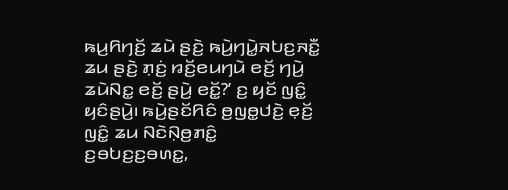ꤒꤣ꤬ꤖꤚꤢꤩ꤬ ꤘꤣꤧ ꤔꤢꤧ꤬ ꤒꤣꤧ꤬ꤚꤣꤧ꤭ꤏꤝꤢ꤬ꤏꤢꤪ꤭ ꤘꤣ ꤔꤢꤧ꤬ ꤊ꤫ꤢꤦ꤬ ꤙꤢꤩ꤬ꤕꤣꤚꤣꤧ ꤕꤢꤩ꤬ ꤚꤣꤧ꤬ ꤘꤣꤧꤡꤢ꤭ ꤕꤢꤩ꤬ ꤔꤣꤧ꤬ ꤕꤢꤩ꤭?’ ꤢ꤬ ꤟꤢꤩ ꤜꤢꤨ꤭ ꤟꤢꤨꤔꤣꤧ꤬꤯ ꤒꤣꤧ꤬ꤔꤢꤩꤖꤢꤨ ꤥ꤬ꤜꤥ꤭ꤓꤢꤧ꤬ ꤕ꤫ꤢꤩ꤬ ꤜꤢꤨ꤭ ꤘꤣ ꤡꤢꤧꤡ꤫ꤥ꤬ꤊꤢꤨ꤭ ꤢ꤬ꤋꤝꤢ꤬ꤢ꤬ꤋꤛꤢ꤭,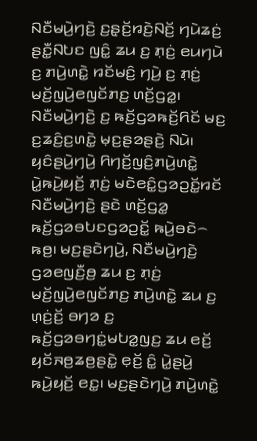ꤡꤢꤪꤗꤣꤧ꤬ꤚꤢꤧ꤬ ꤢ꤬ꤔ꤫ꤢꤩ꤬ꤙꤢꤧ꤬ꤡꤢꤩ꤬ ꤚꤣꤧꤘꤢꤦ꤬ ꤔꤢꤪ꤭ꤡꤝꤢ ꤜꤢꤨ꤭ ꤘꤣ ꤢ꤬ ꤊ꤫ꤢꤦ꤬ ꤕꤣꤚꤣꤧ ꤢ꤬ ꤊꤣꤧ꤬ꤛꤢꤧ꤭ ꤙꤢꤩꤗꤢꤨ꤬ ꤚꤣꤧ꤬ ꤢ꤬ ꤊ꤫ꤢꤦ꤬ ꤗꤢꤩ꤬ꤜꤣꤧ꤬ꤕꤜꤢꤩꤊꤢ꤬ ꤛꤢꤩ꤬ꤞꤤ꤭꤯
ꤡꤢꤪꤗꤣꤧ꤬ꤚꤢꤧ꤬ ꤢ꤬ ꤒꤢꤩ꤬ꤞꤤꤒꤢꤩ꤬ꤖꤢꤩ ꤗꤢ꤬ ꤢ꤬ꤘꤢꤨ꤬ꤢ꤬ꤛꤢꤧ꤭ ꤗ꤫ꤢ꤬ꤔꤤꤔꤢꤧ꤬ ꤡꤣꤧ꤯ ꤟꤢꤨꤔꤣꤧ꤬ꤚꤣꤧ꤬ ꤖꤚꤢꤩ꤬ꤜꤢꤨ꤬ꤊꤣꤧ꤬ꤛꤢꤧ꤭ ꤣꤧ꤭ꤒꤣꤧ꤬ꤟꤢꤩ꤬ ꤊ꤫ꤢꤦ꤬ ꤗꤢꤧꤕꤢꤨ꤭ꤞꤤꤑꤢꤩ꤭ꤙꤢꤩ ꤡꤢꤪꤗꤣꤧ꤬ꤚꤢꤧ꤬ ꤔꤢꤧ ꤛꤢꤩ꤬ꤞꤤ꤭ ꤒꤢꤩ꤬ꤞꤤꤋꤝꤢꤞꤤꤑꤢꤩ꤭ ꤒꤣꤧ꤬ꤋꤢꤧ꤮ ꤒꤥ꤬꤯ ꤗꤢ꤬ꤔꤢꤧꤚꤣꤧ꤬, ꤡꤢꤪꤗꤣꤧ꤬ꤚꤢꤧ꤬ ꤞꤤꤕꤜꤢꤪ꤬ꤥ꤬ ꤘꤣ ꤢ꤬ ꤊ꤫ꤢꤦ꤬ ꤗꤢꤩ꤬ꤜꤣꤧ꤬ꤕꤜꤢꤩꤊꤢ꤬ ꤊꤣꤧ꤬ꤛꤢꤧ꤭ ꤘꤣ ꤢ꤬ ꤛ꤫ꤢꤦ꤬ꤢꤩ꤬ ꤋꤚꤤ ꤢ꤬ ꤒꤢꤩ꤬ꤞꤤꤋꤚꤢꤦ꤭ꤗꤝꤤ꤭ꤜꤢ꤬ ꤘꤣ ꤕꤢꤩ꤬ ꤟꤢꤩꤏꤥ꤬ꤘꤥ꤬ꤔꤢꤧ꤭ ꤕ꤫ꤢꤩ꤬ ꤢꤨ꤭ ꤣꤧ꤭ꤔꤣꤧ꤬ ꤒꤣꤧ꤬ꤟꤢꤩ꤬ ꤕꤢ꤭꤯ ꤗꤢ꤬ꤔꤢꤧꤚꤣꤧ꤬ ꤊꤣꤧ꤬ꤛꤢꤧ꤭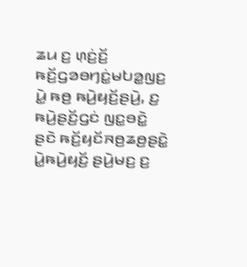ꤘꤣ ꤢ꤬ ꤛ꤫ꤢꤦ꤬ꤢꤩ꤬ ꤒꤢꤩ꤬ꤞꤤꤋꤚꤢꤦ꤭ꤗꤝꤤ꤭ꤜꤢ꤬ ꤣꤧ꤭ ꤒꤥ꤬ ꤒꤣꤧ꤬ꤟꤢꤩ꤬ꤔꤣꤧ꤬, ꤢ꤬ ꤒꤣꤧ꤬ꤔꤢꤩ꤬ꤞꤢꤦ ꤜꤢ꤭ꤋꤢꤧ꤭ ꤔꤢꤧ ꤒꤢꤩ꤬ꤟꤢꤩꤏꤥ꤬ꤘꤥ꤬ꤔꤢꤧ꤭ ꤣꤧ꤭ꤒꤣꤧ꤬ꤟꤢꤩ꤬ ꤔꤣꤧ꤬ꤗꤢ꤬ ꤢ꤬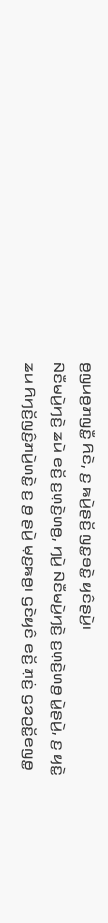ꤥ꤬ꤜꤣꤥ꤬ꤊꤜꤢꤪ꤭ ꤖꤢꤧ, ꤢ꤬ ꤒꤣꤧ꤬ꤔꤢꤩ꤬ ꤜꤢ꤭ꤋꤢꤧ꤭ ꤟꤢꤨꤔꤣꤧ꤬꤯
ꤡꤢꤪꤗꤣꤧ꤬ꤚꤢꤧ꤬ ꤘꤣꤧ ꤕꤢꤩ꤬ ꤢ꤬ꤛ꤫ꤢꤧ꤬ꤛꤥ꤬, ꤚꤣꤧ꤬ ꤡꤢꤪꤗꤣꤧ꤬ꤚꤢꤧ꤬ ꤢ꤬ꤛ꤫ꤢꤧ꤬ꤛꤥ꤬ ꤣꤧ꤭ꤔꤣꤧ꤬, ꤢ꤬ ꤟꤢꤧ꤭ ꤘꤣ ꤖꤚꤢꤩ꤬ꤜꤢꤨ꤬ꤊꤣꤧ꤬ꤛꤢꤧ꤭ ꤢ꤬ ꤥ꤬ ꤔꤣꤧ꤬ ꤗ꤫ꤢ꤬ꤒꤥ꤬꤯ ꤞꤢꤧꤟꤢꤨ ꤕꤢꤩ꤬ ꤊ꤫ꤢꤦ꤬ ꤞꤤꤑꤢꤩ꤭ꤕꤜꤥ꤭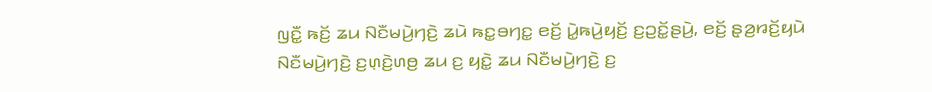ꤜꤢꤪ꤭ ꤒꤢꤩ꤬ ꤘꤣ ꤡꤢꤪꤗꤣꤧ꤬ꤚꤢꤧ꤬ ꤘꤣꤧ ꤒꤢ꤭ꤋꤚꤢ꤭ ꤕꤢꤩ꤬ ꤣꤧ꤭ꤒꤣꤧ꤬ꤟꤢꤩ꤬ ꤢ꤬ꤑꤢꤩ꤭ꤔꤣꤧ꤬, ꤕꤢꤩ꤬ ꤔ꤫ꤤ꤬ꤙꤢꤩ꤬ꤟꤣꤧ ꤡꤢꤪꤗꤣꤧ꤬ꤚꤢꤧ꤬ ꤢ꤬ꤛ꤫ꤢꤧ꤬ꤛꤥ꤬ ꤘꤣ ꤢ꤬ ꤟꤢꤧ꤭ ꤘꤣ ꤡꤢꤪꤗꤣꤧ꤬ꤚꤢꤧ꤬ ꤢ꤬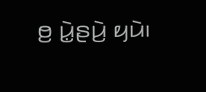ꤥ꤬ ꤣꤧ꤭ꤔꤣꤧ꤬ ꤟꤣꤧ꤯